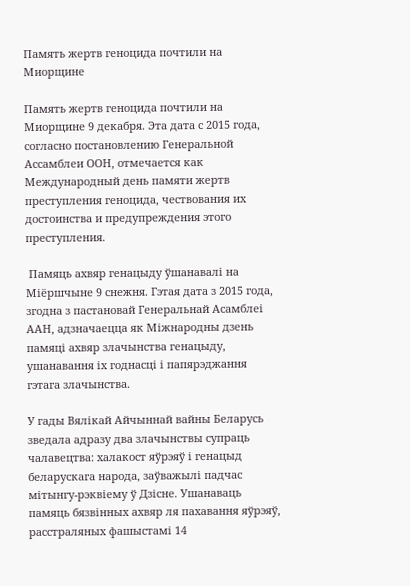Память жертв геноцида почтили на Миорщине

Память жертв геноцида почтили на Миорщине 9 декабря. Эта дата с 2015 года, согласно постановлению Генеральной Ассамблеи ООН, отмечается как Международный день памяти жертв преступления геноцида, чествования их достоинства и предупреждения этого преступления.

 Памяць ахвяр генацыду ўшанавалі на Міёршчыне 9 снежня. Гэтая дата з 2015 года, згодна з пастановай Генеральнай Асамблеі ААН, адзначаецца як Міжнародны дзень памяці ахвяр злачынства генацыду, ушанавання іх годнасці і папярэджання гэтага злачынства.

У гады Вялікай Айчыннай вайны Беларусь зведала адразу два злачынствы супраць чалавецтва: халакост яўрэяў і генацыд беларускага народа, заўважылі падчас мітынгу-рэквіему ў Дзісне. Ушанаваць памяць бязвінных ахвяр ля пахавання яўрэяў, расстраляных фашыстамі 14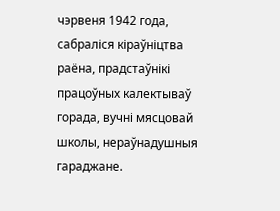чэрвеня 1942 года, сабраліся кіраўніцтва раёна, прадстаўнікі працоўных калектываў горада, вучні мясцовай школы, нераўнадушныя гараджане.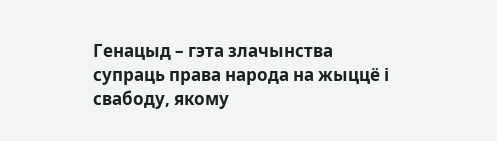Генацыд – гэта злачынства супраць права народа на жыццё і свабоду, якому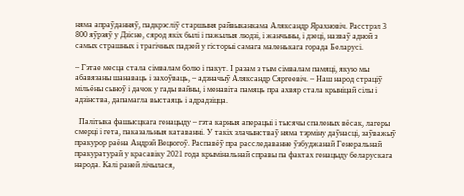няма апраўданняў, падкрэсліў старшыня райвыканкама Аляксандр Ярахновіч. Расстрэл 3 800 яўрэяў у Дзісне, сярод якіх былі і пажылыя людзі, і жанчыны, і дзеці, назваў адной з самых страшных і трагічных падзей у гісторыі самага маленькага горада Беларусі.

– Гэтае месца стала сімвалам болю і пакут. І разам з тым сімвалам памяці, якую мы абавязаны шанаваць і захоўваць, – адзначыў Аляксандр Сяргеевіч. – Наш народ страціў мільёны сыноў і дачок у гады вайны, і менавіта памяць пра ахвяр стала крыніцай сілы і адзінства, дапамагла выстаяць і адрадзіцца.

  Палітыка фашысцкага генацыду – гэта карныя аперацыі і тысячы спаленых вёсак, лагеры смерці і гета, паказальныя катаванні. У такіх злачынстваў няма тэрміну даўнасці, заўважыў пракурор раёна Андрэй Вецюгоў. Распавёў пра расследаванне ўзбуджанай Генеральнай пракуратурай у красавіку 2021 года крымінальнай справы па фактах генацыду беларускага народа. Калі раней лічылася,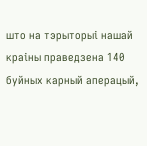што на тэрыторыі нашай краіны праведзена 140 буйных карный аперацый,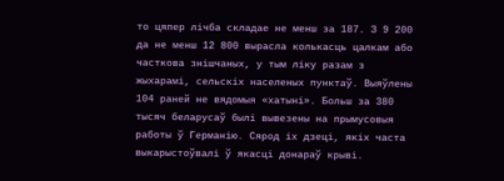то цяпер лічба складае не менш за 187. З 9 200 да не менш 12 800 вырасла колькасць цалкам або часткова знішчаных, у тым ліку разам з жыхарамі, сельскіх населеных пунктаў. Выяўлены 104 раней не вядомыя «хатыні». Больш за 380 тысяч беларусаў былі вывезены на прымусовыя работы ў Германію. Сярод іх дзеці, якіх часта выкарыстоўвалі ў якасці донараў крыві.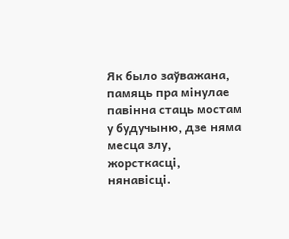Як было заўважана, памяць пра мінулае павінна стаць мостам у будучыню, дзе няма месца злу, жорсткасці, нянавісці.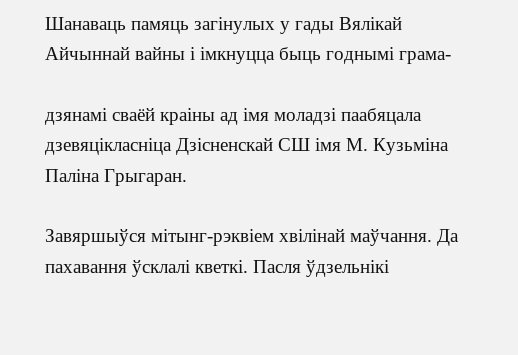Шанаваць памяць загінулых у гады Вялікай Айчыннай вайны і імкнуцца быць годнымі грама-

дзянамі сваёй краіны ад імя моладзі паабяцала дзевяцікласніца Дзісненскай СШ імя М. Кузьміна Паліна Грыгаран.

Завяршыўся мітынг-рэквіем хвілінай маўчання. Да пахавання ўсклалі кветкі. Пасля ўдзельнікі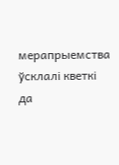мерапрыемства ўсклалі кветкі да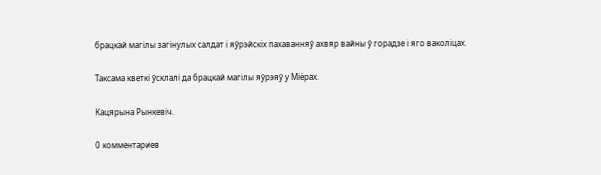брацкай магілы загінулых салдат і яўрэйскіх пахаванняў ахвяр вайны ў горадзе і яго ваколіцах.

Таксама кветкі ўсклалі да брацкай магілы яўрэяў у Міёрах.

Кацярына Рынкевіч.

0 комментариев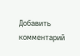Добавить комментарий